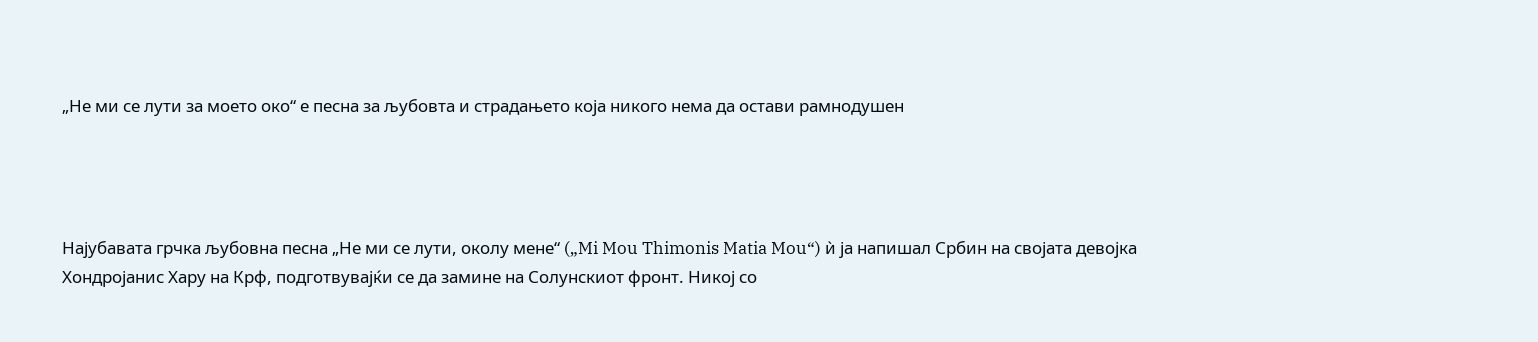„Не ми се лути за моето око“ е песна за љубовта и страдањето која никого нема да остави рамнодушен




Најубавата грчка љубовна песна „Не ми се лути, околу мене“ („Mi Mou Thimonis Matia Mou“) ѝ ја напишал Србин на својата девојка Хондројанис Хару на Крф, подготвувајќи се да замине на Солунскиот фронт. Никој со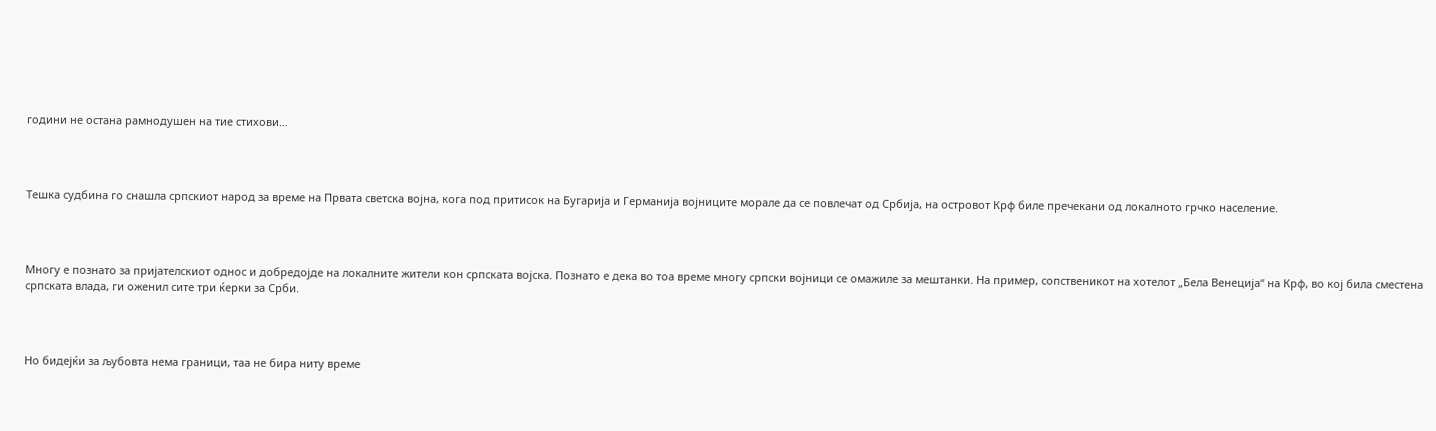години не остана рамнодушен на тие стихови…




Тешка судбина го снашла српскиот народ за време на Првата светска војна, кога под притисок на Бугарија и Германија војниците морале да се повлечат од Србија, на островот Крф биле пречекани од локалното грчко население.




Многу е познато за пријателскиот однос и добредојде на локалните жители кон српската војска. Познато е дека во тоа време многу српски војници се омажиле за мештанки. На пример, сопственикот на хотелот „Бела Венеција“ на Крф, во кој била сместена српската влада, ги оженил сите три ќерки за Срби.




Но бидејќи за љубовта нема граници, таа не бира ниту време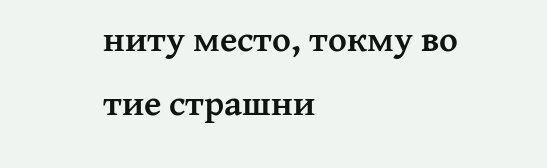ниту место, токму во тие страшни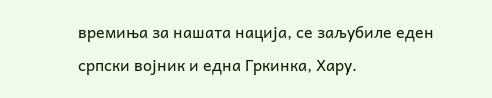времиња за нашата нација, се заљубиле еден српски војник и една Гркинка, Хару.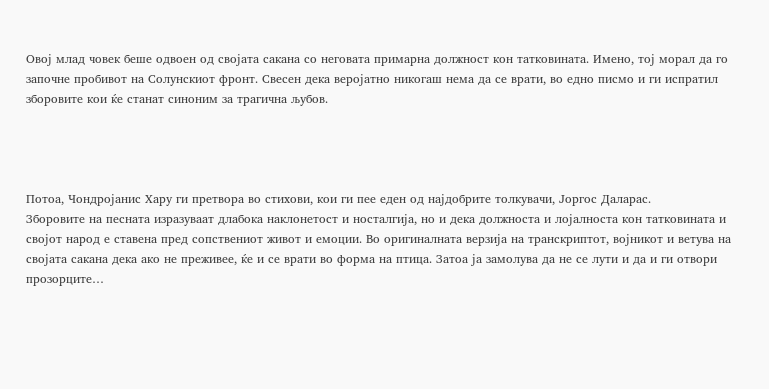Овој млад човек беше одвоен од својата сакана со неговата примарна должност кон татковината. Имено, тој морал да го започне пробивот на Солунскиот фронт. Свесен дека веројатно никогаш нема да се врати, во едно писмо и ги испратил зборовите кои ќе станат синоним за трагична љубов.




Потоа, Чондројанис Хару ги претвора во стихови, кои ги пее еден од најдобрите толкувачи, Јоргос Даларас.
Зборовите на песната изразуваат длабока наклонетост и носталгија, но и дека должноста и лојалноста кон татковината и својот народ е ставена пред сопствениот живот и емоции. Во оригиналната верзија на транскриптот, војникот и ветува на својата сакана дека ако не преживее, ќе и се врати во форма на птица. Затоа ја замолува да не се лути и да и ги отвори прозорците…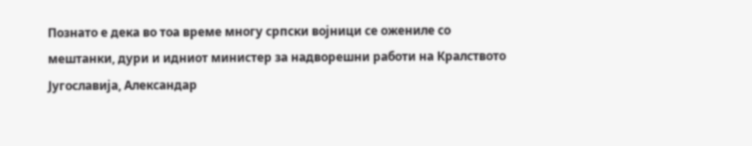Познато е дека во тоа време многу српски војници се ожениле со мештанки, дури и идниот министер за надворешни работи на Кралството Југославија, Александар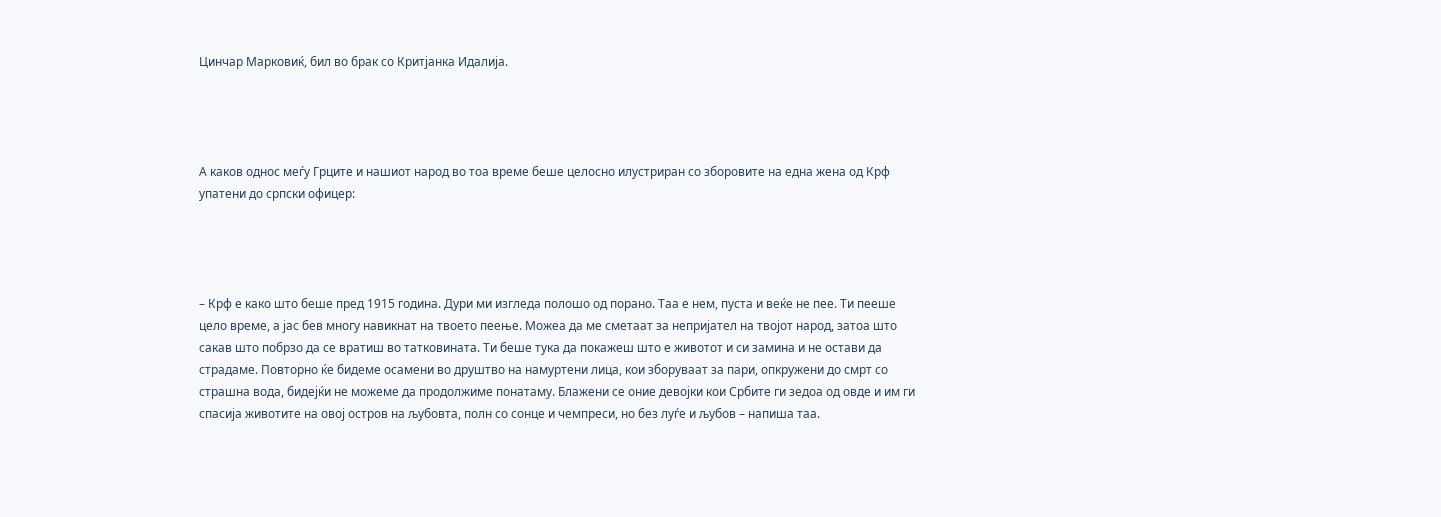Цинчар Марковиќ, бил во брак со Критјанка Идалија.




А каков однос меѓу Грците и нашиот народ во тоа време беше целосно илустриран со зборовите на една жена од Крф упатени до српски офицер:




– Крф е како што беше пред 1915 година. Дури ми изгледа полошо од порано. Таа е нем, пуста и веќе не пее. Ти пееше цело време, а јас бев многу навикнат на твоето пеење. Можеа да ме сметаат за непријател на твојот народ, затоа што сакав што побрзо да се вратиш во татковината. Ти беше тука да покажеш што е животот и си замина и не остави да страдаме. Повторно ќе бидеме осамени во друштво на намуртени лица, кои зборуваат за пари, опкружени до смрт со страшна вода, бидејќи не можеме да продолжиме понатаму. Блажени се оние девојки кои Србите ги зедоа од овде и им ги спасија животите на овој остров на љубовта, полн со сонце и чемпреси, но без луѓе и љубов – напиша таа.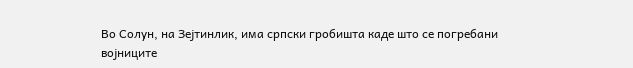Во Солун, на Зејтинлик, има српски гробишта каде што се погребани војниците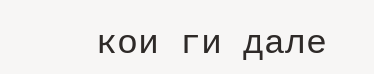кои ги дале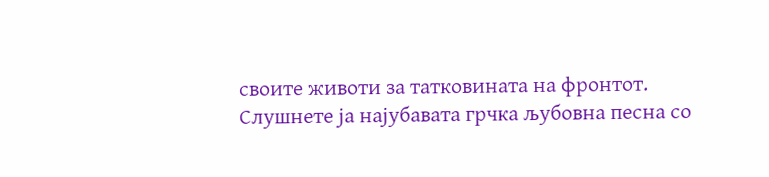своите животи за татковината на фронтот.
Слушнете ја најубавата грчка љубовна песна со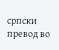српски превод во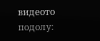видеото подолу: